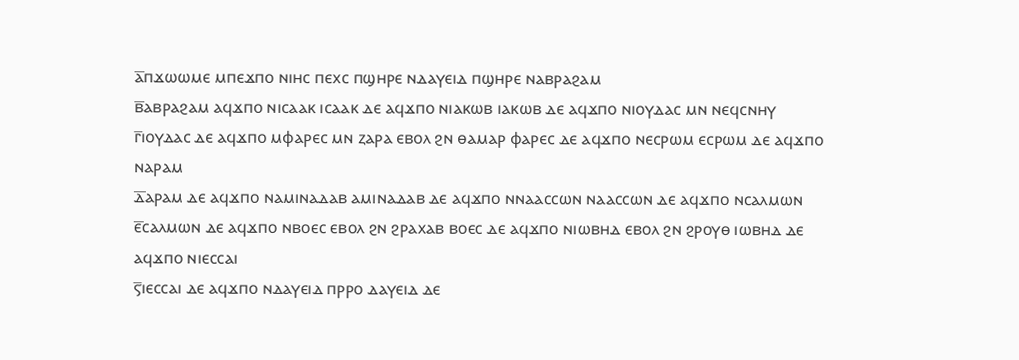ⲁ̅ⲡϫⲱⲱⲙⲉ ⲙⲡⲉϫⲡⲟ ⲛⲓⲏⲥ ⲡⲉⲭⲥ ⲡϣⲏⲣⲉ ⲛⲇⲁⲩⲉⲓⲇ ⲡϣⲏⲣⲉ ⲛⲁⲃⲣⲁϩⲁⲙ
ⲃ̅ⲁⲃⲣⲁϩⲁⲙ ⲁϥϫⲡⲟ ⲛⲓⲥⲁⲁⲕ ⲓⲥⲁⲁⲕ ⲇⲉ ⲁϥϫⲡⲟ ⲛⲓⲁⲕⲱⲃ ⲓⲁⲕⲱⲃ ⲇⲉ ⲁϥϫⲡⲟ ⲛⲓⲟⲩⲇⲁⲥ ⲙⲛ ⲛⲉϥⲥⲛⲏⲩ
ⲅ̅ⲓⲟⲩⲇⲁⲥ ⲇⲉ ⲁϥϫⲡⲟ ⲙⲫⲁⲣⲉⲥ ⲙⲛ ⲍⲁⲣⲁ ⲉⲃⲟⲗ ϩⲛ ⲑⲁⲙⲁⲣ ⲫⲁⲣⲉⲥ ⲇⲉ ⲁϥϫⲡⲟ ⲛⲉⲥⲣⲱⲙ ⲉⲥⲣⲱⲙ ⲇⲉ ⲁϥϫⲡⲟ ⲛⲁⲣⲁⲙ
ⲇ̅ⲁⲣⲁⲙ ⲇⲉ ⲁϥϫⲡⲟ ⲛⲁⲙⲓⲛⲁⲇⲁⲃ ⲁⲙⲓⲛⲁⲇⲁⲃ ⲇⲉ ⲁϥϫⲡⲟ ⲛⲛⲁⲁⲥⲥⲱⲛ ⲛⲁⲁⲥⲥⲱⲛ ⲇⲉ ⲁϥϫⲡⲟ ⲛⲥⲁⲗⲙⲱⲛ
ⲉ̅ⲥⲁⲗⲙⲱⲛ ⲇⲉ ⲁϥϫⲡⲟ ⲛⲃⲟⲉⲥ ⲉⲃⲟⲗ ϩⲛ ϩⲣⲁⲭⲁⲃ ⲃⲟⲉⲥ ⲇⲉ ⲁϥϫⲡⲟ ⲛⲓⲱⲃⲏⲇ ⲉⲃⲟⲗ ϩⲛ ϩⲣⲟⲩⲑ ⲓⲱⲃⲏⲇ ⲇⲉ ⲁϥϫⲡⲟ ⲛⲓⲉⲥⲥⲁⲓ
ⲋ̅ⲓⲉⲥⲥⲁⲓ ⲇⲉ ⲁϥϫⲡⲟ ⲛⲇⲁⲩⲉⲓⲇ ⲡⲣⲣⲟ ⲇⲁⲩⲉⲓⲇ ⲇⲉ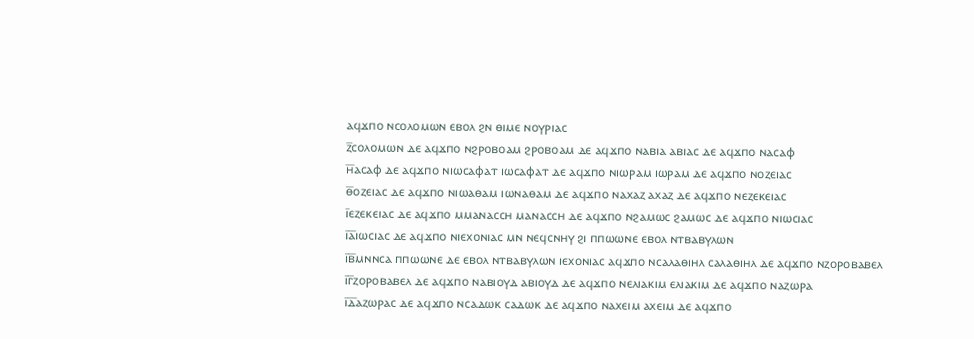ⲁϥϫⲡⲟ ⲛⲥⲟⲗⲟⲙⲱⲛ ⲉⲃⲟⲗ ϩⲛ ⲑⲓⲙⲉ ⲛⲟⲩⲣⲓⲁⲥ
ⲍ̅ⲥⲟⲗⲟⲙⲱⲛ ⲇⲉ ⲁϥϫⲡⲟ ⲛϩⲣⲟⲃⲟⲁⲙ ϩⲣⲟⲃⲟⲁⲙ ⲇⲉ ⲁϥϫⲡⲟ ⲛⲁⲃⲓⲁ ⲁⲃⲓⲁⲥ ⲇⲉ ⲁϥϫⲡⲟ ⲛⲁⲥⲁⲫ
ⲏ̅ⲁⲥⲁⲫ ⲇⲉ ⲁϥϫⲡⲟ ⲛⲓⲱⲥⲁⲫⲁⲧ ⲓⲱⲥⲁⲫⲁⲧ ⲇⲉ ⲁϥϫⲡⲟ ⲛⲓⲱⲣⲁⲙ ⲓⲱⲣⲁⲙ ⲇⲉ ⲁϥϫⲡⲟ ⲛⲟⲍⲉⲓⲁⲥ
ⲑ̅ⲟⲍⲉⲓⲁⲥ ⲇⲉ ⲁϥϫⲡⲟ ⲛⲓⲱⲁⲑⲁⲙ ⲓⲱⲛⲁⲑⲁⲙ ⲇⲉ ⲁϥϫⲡⲟ ⲛⲁⲭⲁⲍ ⲁⲭⲁⲍ ⲇⲉ ⲁϥϫⲡⲟ ⲛⲉⲍⲉⲕⲉⲓⲁⲥ
ⲓ̅ⲉⲍⲉⲕⲉⲓⲁⲥ ⲇⲉ ⲁϥϫⲡⲟ ⲙⲙⲁⲛⲁⲥⲥⲏ ⲙⲁⲛⲁⲥⲥⲏ ⲇⲉ ⲁϥϫⲡⲟ ⲛϩⲁⲙⲱⲥ ϩⲁⲙⲱⲥ ⲇⲉ ⲁϥϫⲡⲟ ⲛⲓⲱⲥⲓⲁⲥ
ⲓ̅ⲁ̅ⲓⲱⲥⲓⲁⲥ ⲇⲉ ⲁϥϫⲡⲟ ⲛⲓⲉⲭⲟⲛⲓⲁⲥ ⲙⲛ ⲛⲉϥⲥⲛⲏⲩ ϩⲓ ⲡⲡⲱⲱⲛⲉ ⲉⲃⲟⲗ ⲛⲧⲃⲁⲃⲩⲗⲱⲛ
ⲓ̅ⲃ̅ⲙⲛⲛⲥⲁ ⲡⲡⲱⲱⲛⲉ ⲇⲉ ⲉⲃⲟⲗ ⲛⲧⲃⲁⲃⲩⲗⲱⲛ ⲓⲉⲭⲟⲛⲓⲁⲥ ⲁϥϫⲡⲟ ⲛⲥⲁⲗⲁⲑⲓⲏⲗ ⲥⲁⲗⲁⲑⲓⲏⲗ ⲇⲉ ⲁϥϫⲡⲟ ⲛⲍⲟⲣⲟⲃⲁⲃⲉⲗ
ⲓ̅ⲅ̅ⲍⲟⲣⲟⲃⲁⲃⲉⲗ ⲇⲉ ⲁϥϫⲡⲟ ⲛⲁⲃⲓⲟⲩⲇ ⲁⲃⲓⲟⲩⲇ ⲇⲉ ⲁϥϫⲡⲟ ⲛⲉⲗⲓⲁⲕⲓⲙ ⲉⲗⲓⲁⲕⲓⲙ ⲇⲉ ⲁϥϫⲡⲟ ⲛⲁⲍⲱⲣⲁ
ⲓ̅ⲇ̅ⲁⲍⲱⲣⲁⲥ ⲇⲉ ⲁϥϫⲡⲟ ⲛⲥⲁⲇⲱⲕ ⲥⲁⲇⲱⲕ ⲇⲉ ⲁϥϫⲡⲟ ⲛⲁⲭⲉⲓⲙ ⲁⲭⲉⲓⲙ ⲇⲉ ⲁϥϫⲡⲟ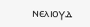ⲛⲉⲗⲓⲟⲩⲇ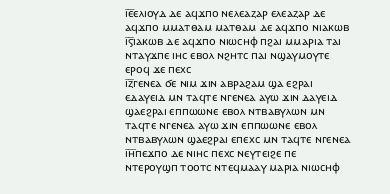ⲓ̅ⲉ̅ⲉⲗⲓⲟⲩⲇ ⲇⲉ ⲁϥϫⲡⲟ ⲛⲉⲗⲉⲁⲍⲁⲣ ⲉⲗⲉⲁⲍⲁⲣ ⲇⲉ ⲁϥϫⲡⲟ ⲙⲙⲁⲧⲑⲁⲙ ⲙⲁⲧⲑⲁⲙ ⲇⲉ ⲁϥϫⲡⲟ ⲛⲓⲁⲕⲱⲃ
ⲓ̅ⲋ̅ⲓⲁⲕⲱⲃ ⲇⲉ ⲁϥϫⲡⲟ ⲛⲓⲱⲥⲏⲫ ⲡϩⲁⲓ ⲙⲙⲁⲣⲓⲁ ⲧⲁⲓ ⲛⲧⲁⲩϫⲡⲉ ⲓⲏⲥ ⲉⲃⲟⲗ ⲛϩⲏⲧⲥ ⲡⲁⲓ ⲛϣⲁⲩⲙⲟⲩⲧⲉ ⲉⲣⲟϥ ϫⲉ ⲡⲉⲭⲥ
ⲓ̅ⲍ̅ⲅⲉⲛⲉⲁ ϭⲉ ⲛⲓⲙ ϫⲓⲛ ⲁⲃⲣⲁϩⲁⲙ ϣⲁ ⲉϩⲣⲁⲓ ⲉⲇⲁⲩⲉⲓⲇ ⲙⲛ ⲧⲁϥⲧⲉ ⲛⲅⲉⲛⲉⲁ ⲁⲩⲱ ϫⲓⲛ ⲇⲁⲩⲉⲓⲇ ϣⲁⲉϩⲣⲁⲓ ⲉⲡⲡⲱⲱⲛⲉ ⲉⲃⲟⲗ ⲛⲧⲃⲁⲃⲩⲗⲱⲛ ⲙⲛ ⲧⲁϥⲧⲉ ⲛⲅⲉⲛⲉⲁ ⲁⲩⲱ ϫⲓⲛ ⲉⲡⲡⲱⲱⲛⲉ ⲉⲃⲟⲗ ⲛⲧⲃⲁⲃⲩⲗⲱⲛ ϣⲁⲉϩⲣⲁⲓ ⲉⲡⲉⲭⲥ ⲙⲛ ⲧⲁϥⲧⲉ ⲛⲅⲉⲛⲉⲁ
ⲓ̅ⲏ̅ⲡⲉϫⲡⲟ ⲇⲉ ⲛⲓⲏⲥ ⲡⲉⲭⲥ ⲛⲉⲩⲧⲉⲓϩⲉ ⲡⲉ ⲛⲧⲉⲣⲟⲩϣⲡ ⲧⲟⲟⲧⲥ ⲛⲧⲉϥⲙⲁⲁⲩ ⲙⲁⲣⲓⲁ ⲛⲓⲱⲥⲏⲫ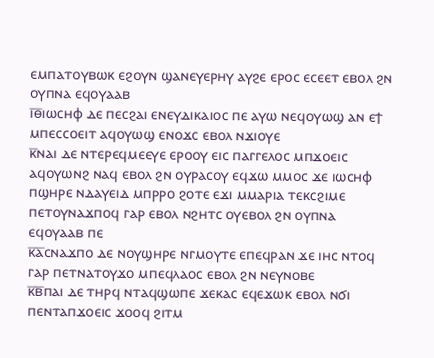ⲉⲙⲡⲁⲧⲟⲩⲃⲱⲕ ⲉϩⲟⲩⲛ ϣⲁⲛⲉⲩⲉⲣⲏⲩ ⲁⲩϩⲉ ⲉⲣⲟⲥ ⲉⲥⲉⲉⲧ ⲉⲃⲟⲗ ϩⲛ ⲟⲩⲡⲛⲁ ⲉϥⲟⲩⲁⲁⲃ
ⲓ̅ⲑ̅ⲓⲱⲥⲏⲫ ⲇⲉ ⲡⲉⲥϩⲁⲓ ⲉⲛⲉⲩⲇⲓⲕⲁⲓⲟⲥ ⲡⲉ ⲁⲩⲱ ⲛⲉϥⲟⲩⲱϣ ⲁⲛ ⲉϯ ⲙⲡⲉⲥⲥⲟⲉⲓⲧ ⲁϥⲟⲩⲱϣ ⲉⲛⲟϫⲥ ⲉⲃⲟⲗ ⲛϫⲓⲟⲩⲉ
ⲕ̅ⲛⲁⲓ ⲇⲉ ⲛⲧⲉⲣⲉϥⲙⲉⲉⲩⲉ ⲉⲣⲟⲟⲩ ⲉⲓⲥ ⲡⲁⲅⲅⲉⲗⲟⲥ ⲙⲡϫⲟⲉⲓⲥ ⲁϥⲟⲩⲱⲛϩ ⲛⲁϥ ⲉⲃⲟⲗ ϩⲛ ⲟⲩⲣⲁⲥⲟⲩ ⲉϥϫⲱ ⲙⲙⲟⲥ ϫⲉ ⲓⲱⲥⲏⲫ ⲡϣⲏⲣⲉ ⲛⲇⲁⲩⲉⲓⲇ ⲙⲡⲣⲣⲟ ϩⲟⲧⲉ ⲉϫⲓ ⲙⲙⲁⲣⲓⲁ ⲧⲉⲕⲥϩⲓⲙⲉ ⲡⲉⲧⲟⲩⲛⲁϫⲡⲟϥ ⲅⲁⲣ ⲉⲃⲟⲗ ⲛϩⲏⲧⲥ ⲟⲩⲉⲃⲟⲗ ϩⲛ ⲟⲩⲡⲛⲁ ⲉϥⲟⲩⲁⲁⲃ ⲡⲉ
ⲕ̅ⲁ̅ⲥⲛⲁϫⲡⲟ ⲇⲉ ⲛⲟⲩϣⲏⲣⲉ ⲛⲅⲙⲟⲩⲧⲉ ⲉⲡⲉϥⲣⲁⲛ ϫⲉ ⲓⲏⲥ ⲛⲧⲟϥ ⲅⲁⲣ ⲡⲉⲧⲛⲁⲧⲟⲩϫⲟ ⲙⲡⲉϥⲗⲁⲟⲥ ⲉⲃⲟⲗ ϩⲛ ⲛⲉⲩⲛⲟⲃⲉ
ⲕ̅ⲃ̅ⲡⲁⲓ ⲇⲉ ⲧⲏⲣϥ ⲛⲧⲁϥϣⲱⲡⲉ ϫⲉⲕⲁⲥ ⲉϥⲉϫⲱⲕ ⲉⲃⲟⲗ ⲛϭⲓ ⲡⲉⲛⲧⲁⲡϫⲟⲉⲓⲥ ϫⲟⲟϥ ϩⲓⲧⲙ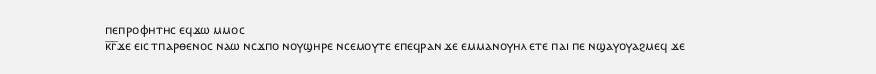ⲡⲉⲡⲣⲟⲫⲏⲧⲏⲥ ⲉϥϫⲱ ⲙⲙⲟⲥ
ⲕ̅ⲅ̅ϫⲉ ⲉⲓⲥ ⲧⲡⲁⲣⲑⲉⲛⲟⲥ ⲛⲁⲱ ⲛⲥϫⲡⲟ ⲛⲟⲩϣⲏⲣⲉ ⲛⲥⲉⲙⲟⲩⲧⲉ ⲉⲡⲉϥⲣⲁⲛ ϫⲉ ⲉⲙⲙⲁⲛⲟⲩⲏⲗ ⲉⲧⲉ ⲡⲁⲓ ⲡⲉ ⲛϣⲁⲩⲟⲩⲁϩⲙⲉϥ ϫⲉ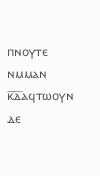ⲡⲛⲟⲩⲧⲉ ⲛⲙⲙⲁⲛ
ⲕ̅ⲇ̅ⲁϥⲧⲱⲟⲩⲛ ⲇⲉ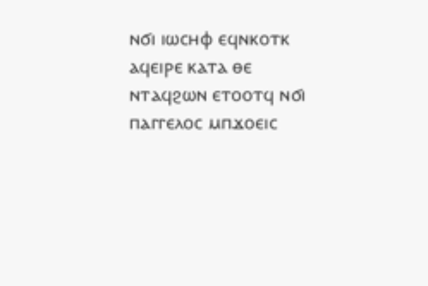ⲛϭⲓ ⲓⲱⲥⲏⲫ ⲉϥⲛⲕⲟⲧⲕ ⲁϥⲉⲓⲣⲉ ⲕⲁⲧⲁ ⲑⲉ ⲛⲧⲁϥϩⲱⲛ ⲉⲧⲟⲟⲧϥ ⲛϭⲓ ⲡⲁⲅⲅⲉⲗⲟⲥ ⲙⲡϫⲟⲉⲓⲥ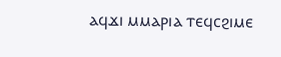ⲁϥϫⲓ ⲙⲙⲁⲣⲓⲁ ⲧⲉϥⲥϩⲓⲙⲉ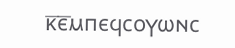ⲕ̅ⲉ̅ⲙⲡⲉϥⲥⲟⲩⲱⲛⲥ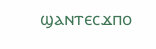ϣⲁⲛⲧⲉⲥϫⲡⲟ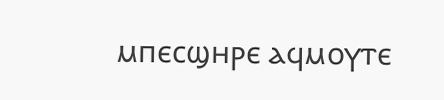ⲙⲡⲉⲥϣⲏⲣⲉ ⲁϥⲙⲟⲩⲧⲉ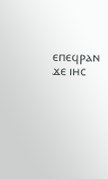ⲉⲡⲉϥⲣⲁⲛ ϫⲉ ⲓⲏⲥ